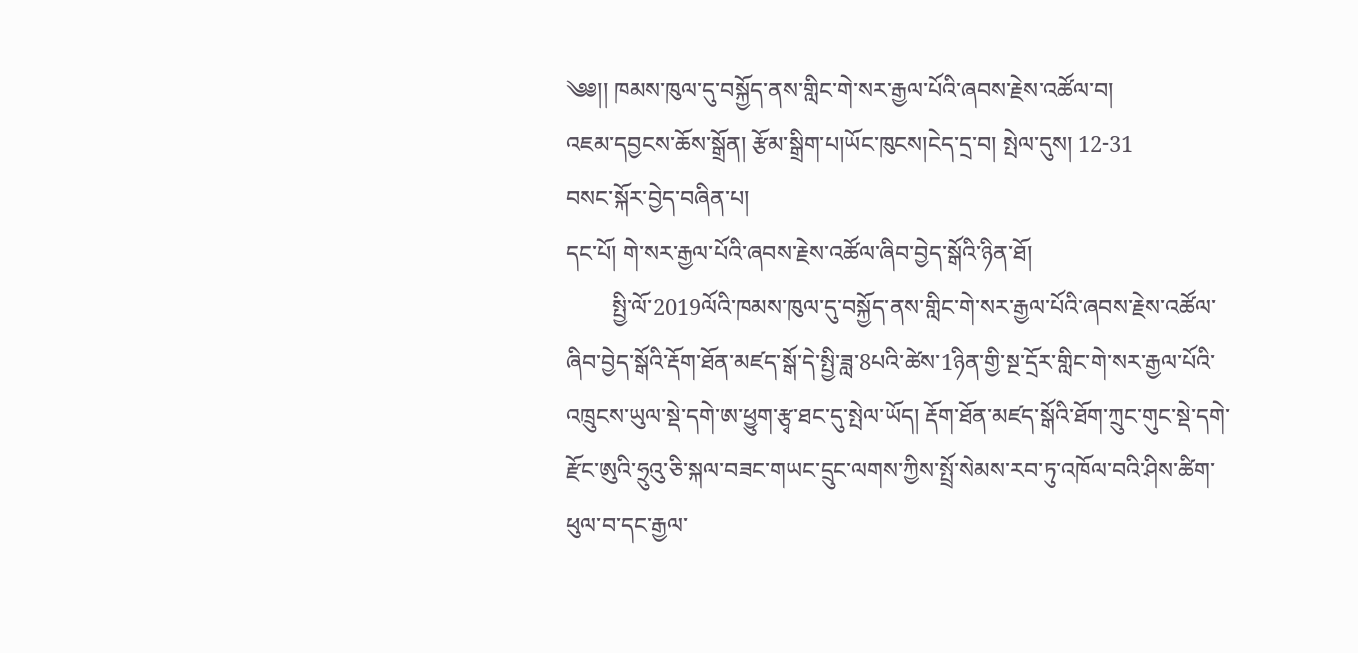༄༅།། ཁམས་ཁུལ་དུ་བསྐྱོད་ནས་གླིང་གེ་སར་རྒྱལ་པོའི་ཞབས་རྗེས་འཚོལ་བ།
འཇམ་དབྱངས་ཆོས་སྒྲོན། རྩོམ་སྒྲིག་པ།ཡོང་ཁུངས།ངེད་དྲ་བ། སྤེལ་དུས། 12-31
བསང་སྐོར་བྱེད་བཞིན་པ།
དང་པོ། གེ་སར་རྒྱལ་པོའི་ཞབས་རྗེས་འཚོལ་ཞིབ་བྱེད་སྒོའི་ཉིན་ཐོ།
        སྤྱི་ལོ་2019ལོའི་ཁམས་ཁུལ་དུ་བསྐྱོད་ནས་གླིང་གེ་སར་རྒྱལ་པོའི་ཞབས་རྗེས་འཚོལ་ཞིབ་བྱེད་སྒོའི་རྡོག་ཐོན་མཛད་སྒོ་དེ་སྤྱི་ཟླ་8པའི་ཚེས་1ཉིན་གྱི་སྔ་དྲོར་གླིང་གེ་སར་རྒྱལ་པོའི་འཁྲུངས་ཡུལ་སྡེ་དགེ་ཨ་ཕྱུག་རྩྭ་ཐང་དུ་སྤེལ་ཡོད། རྡོག་ཐོན་མཛད་སྒོའི་ཐོག་ཀྲུང་གུང་སྡེ་དགེ་རྫོང་ཨུའི་ཧྲུའུ་ཅི་སྐལ་བཟང་གཡང་དྲུང་ལགས་ཀྱིས་སྤྲོ་སེམས་རབ་ཏུ་འཁོལ་བའི་ཤིས་ཚིག་ཕུལ་བ་དང་རྒྱལ་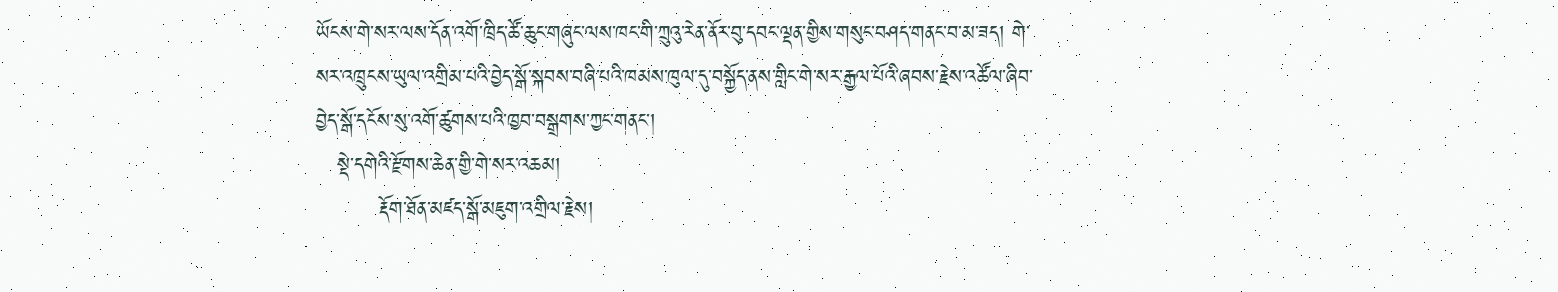ཡོངས་གེ་སར་ལས་དོན་འགོ་ཁྲིད་ཚོ་ཆུང་གཞུང་ལས་ཁང་གི་ཀྲུའུ་རེན་ནོར་བུ་དབང་ལྡན་གྱིས་གསུང་བཤད་གནང་བ་མ་ཟད། གེ་སར་འཁྲུངས་ཡུལ་འགྲིམ་པའི་བྱེད་སྒོ་སྐབས་བཞི་པའི་ཁམས་ཁུལ་དུ་བསྐྱོད་ནས་གླིང་གེ་སར་རྒྱལ་པོའི་ཞབས་རྗེས་འཚོལ་ཞིབ་བྱེད་སྒོ་དངོས་སུ་འགོ་ཚུགས་པའི་ཁྱབ་བསྒྲགས་ཀྱང་གནང་།
   སྡེ་དགེའི་རྫོགས་ཆེན་གྱི་གེ་སར་འཆམ།
         རྡོག་ཐོན་མཛད་སྒོ་མཇུག་འགྲིལ་རྗེས།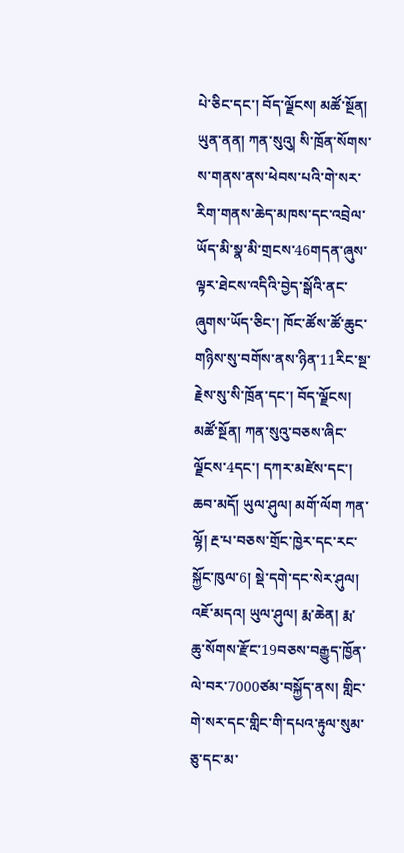པེ་ཅིང་དང་། བོད་ལྗོངས། མཚོ་སྔོན། ཡུན་ནན། ཀན་སུའུ། སི་ཁྲོན་སོགས་ས་གནས་ནས་ཕེབས་པའི་གེ་སར་རིག་གནས་ཆེད་མཁས་དང་འབྲེལ་ཡོད་མི་སྣ་མི་གྲངས་46གདན་ཞུས་ལྟར་ཐེངས་འདིའི་བྱེད་སྒོའི་ནང་ཞུགས་ཡོད་ཅིང་། ཁོང་ཚོས་ཚོ་ཆུང་གཉིས་སུ་བགོས་ནས་ཉིན་11རིང་སྔ་རྗེས་སུ་སི་ཁྲོན་དང་། བོད་ལྗོངས། མཚོ་སྔོན། ཀན་སུའུ་བཅས་ཞིང་ལྗོངས་4དང་། དཀར་མཛེས་དང་། ཆབ་མདོ། ཡུལ་ཤུལ། མགོ་ལོག ཀན་ལྷོ། རྔ་པ་བཅས་གྲོང་ཁྱེར་དང་རང་སྐྱོང་ཁུལ་6། སྡེ་དགེ་དང་སེར་ཤུལ། འཇོ་མདའ། ཡུལ་ཤུལ། རྨ་ཆེན། རྨ་ཆུ་སོགས་རྫོང་19བཅས་བརྒྱུད་ཁྱོན་ལེ་བར་7000ཙམ་བསྐྱོད་ནས། གླིང་གེ་སར་དང་གླིང་གི་དཔའ་རྟུལ་སུམ་ཅུ་དང་མ་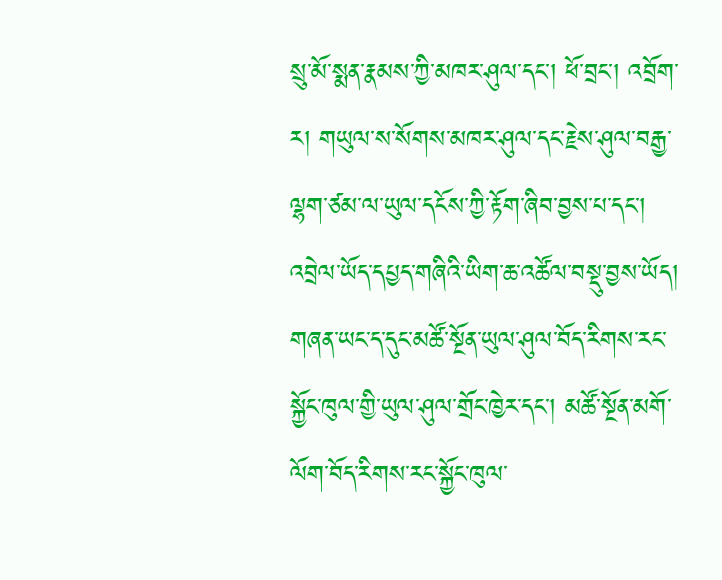སྲུ་མོ་སྨན་རྣམས་ཀྱི་མཁར་ཤུལ་དང་། ཕོ་བྲང་། འབྲོག་ར། གཡུལ་ས་སོགས་མཁར་ཤུལ་དང་རྗེས་ཤུལ་བརྒྱ་ལྷག་ཙམ་ལ་ཡུལ་དངོས་ཀྱི་རྟོག་ཞིབ་བྱས་པ་དང་། འབྲེལ་ཡོད་དཔྱད་གཞིའི་ཡིག་ཆ་འཚོལ་བསྡུ་བྱས་ཡོད། གཞན་ཡང་ད་དུང་མཚོ་སྔོན་ཡུལ་ཤུལ་བོད་རིགས་རང་སྐྱོང་ཁུལ་གྱི་ཡུལ་ཤུལ་གྲོང་ཁྱེར་དང་། མཚོ་སྔོན་མགོ་ལོག་བོད་རིགས་རང་སྐྱོང་ཁུལ་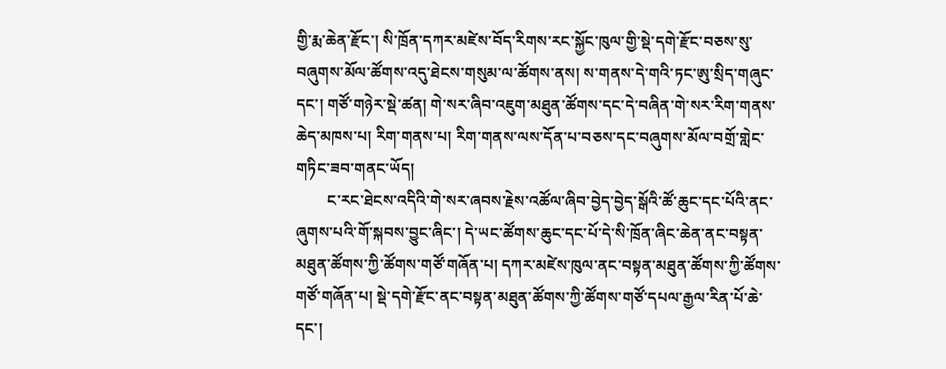གྱི་རྨ་ཆེན་རྫོང་། སི་ཁྲོན་དཀར་མཛེས་བོད་རིགས་རང་སྐྱོང་ཁུལ་གྱི་སྡེ་དགེ་རྫོང་བཅས་སུ་བཞུགས་མོལ་ཚོགས་འདུ་ཐེངས་གསུམ་ལ་ཚོགས་ནས། ས་གནས་དེ་གའི་ཏང་ཨུ་སྲིད་གཞུང་དང་། གཙོ་གཉེར་སྡེ་ཚན། གེ་སར་ཞིབ་འཇུག་མཐུན་ཚོགས་དང་དེ་བཞིན་གེ་སར་རིག་གནས་ཆེད་མཁས་པ། རིག་གནས་པ། རིག་གནས་ལས་དོན་པ་བཅས་དང་བཞུགས་མོལ་བགྲོ་གླེང་གཏིང་ཟབ་གནང་ཡོད།
        ང་རང་ཐེངས་འདིའི་གེ་སར་ཞབས་རྗེས་འཚོལ་ཞིབ་བྱེད་བྱེད་སྒོའི་ཚོ་ཆུང་དང་པོའི་ནང་ཞུགས་པའི་གོ་སྐབས་བྱུང་ཞིང་། དེ་ཡང་ཚོགས་ཆུང་དང་པོ་དེ་སི་ཁྲོན་ཞིང་ཆེན་ནང་བསྟན་མཐུན་ཚོགས་ཀྱི་ཚོགས་གཙོ་གཞོན་པ། དཀར་མཛེས་ཁུལ་ནང་བསྟན་མཐུན་ཚོགས་ཀྱི་ཚོགས་གཙོ་གཞོན་པ། སྡེ་དགེ་རྫོང་ནང་བསྟན་མཐུན་ཚོགས་ཀྱི་ཚོགས་གཙོ་དཔལ་རྒྱལ་རིན་པོ་ཆེ་དང་།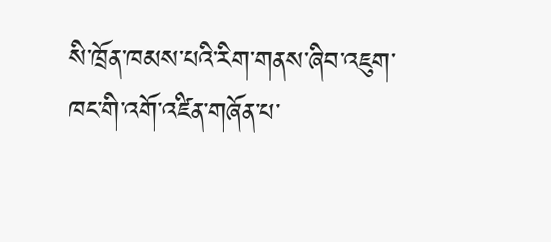སི་ཁྲོན་ཁམས་པའི་རིག་གནས་ཞིབ་འཇུག་ཁང་གི་འགོ་འཛིན་གཞོན་པ་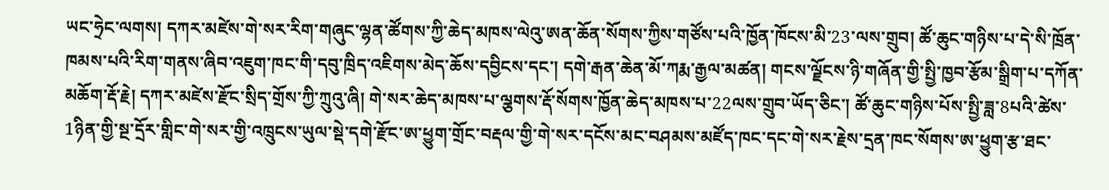ཡང་ཧྲེང་ལགས། དཀར་མཛེས་གེ་སར་རིག་གཞུང་ལྷན་ཚོགས་ཀྱི་ཆེད་མཁས་ལེའུ་ཨན་ཆོན་སོགས་ཀྱིས་གཙོས་པའི་ཁྱོན་ཁོངས་མི་23་ལས་གྲུབ། ཚོ་ཆུང་གཉིས་པ་དེ་སི་ཁྲོན་ཁམས་པའི་རིག་གནས་ཞིབ་འཇུག་ཁང་གི་དབུ་ཁྲིད་འཇིགས་མེད་ཆོས་དབྱིངས་དང་། དགེ་རྒན་ཆེན་མོ་ཀརྨ་རྒྱལ་མཚན། གངས་ལྗོངས་ཉི་གཞོན་གྱི་སྤྱི་ཁྱབ་རྩོམ་སྒྲིག་པ་དཀོན་མཆོག་རྡོ་རྗེ། དཀར་མཛེས་རྫོང་སྲིད་གྲོས་ཀྱི་ཀྲུའུ་ཞི། གེ་སར་ཆེད་མཁས་པ་ལྕགས་རྡོ་སོགས་ཁྱོན་ཆེད་མཁས་པ་22ལས་གྲུབ་ཡོད་ཅིང་། ཚོ་ཆུང་གཉིས་པོས་སྤྱི་ཟླ་8པའི་ཚེས་1ཉིན་གྱི་སྔ་དྲོར་གླིང་གེ་སར་གྱི་འཁྲུངས་ཡུལ་སྡེ་དགེ་རྫོང་ཨ་ཕྱུག་གྲོང་བརྡལ་གྱི་གེ་སར་དངོས་མང་བཤམས་མཛོད་ཁང་དང་གེ་སར་རྗེས་དྲན་ཁང་སོགས་ཨ་ཕྱུག་རྩ་ཐང་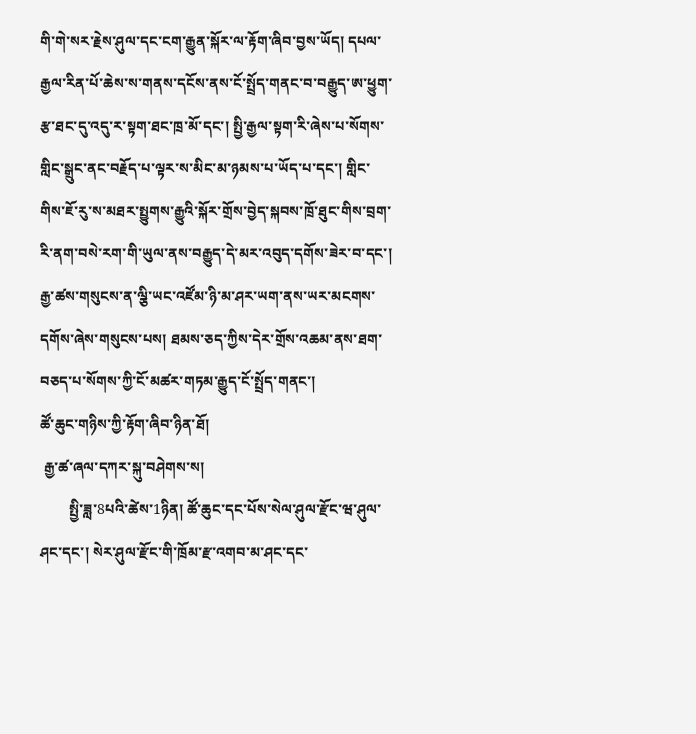གི་གེ་སར་རྗེས་ཤུལ་དང་ངག་རྒྱུན་སྐོར་ལ་རྟོག་ཞིབ་བྱས་ཡོད། དཔལ་རྒྱལ་རིན་པོ་ཆེས་ས་གནས་དངོས་ནས་ངོ་སྤྲོད་གནང་བ་བརྒྱུད་ཨ་ཕྱུག་རྩ་ཐང་དུ་འདུ་ར་སྟག་ཐང་ཁྲ་མོ་དང་། སྤྱི་རྒྱལ་སྟག་རི་ཞེས་པ་སོགས་གླིང་སྒྲུང་ནང་བརྗོད་པ་ལྟར་ས་མིང་མ་ཉམས་པ་ཡོད་པ་དང་། གླིང་གིས་ཇོ་རུ་ས་མཐར་སྤྱུགས་རྒྱུའི་སྐོར་གྲོས་བྱེད་སྐབས་ཁྲོ་ཐུང་གིས་བྲག་རི་ནག་བསེ་རག་གི་ཡུལ་ནས་བརྒྱུད་དེ་མར་འབུད་དགོས་ཟེར་བ་དང་། རྒྱ་ཚས་གསུངས་ན་ལྕི་ཡང་འཛོམ་ཉི་མ་ཤར་ཡག་ནས་ཡར་མངགས་དགོས་ཞེས་གསུངས་པས། ཐམས་ཅད་ཀྱིས་དེར་གྲོས་འཆམ་ནས་ཐག་བཅད་པ་སོགས་ཀྱི་ངོ་མཚར་གཏམ་རྒྱུད་ངོ་སྤྲོད་གནང་།
ཚོ་ཆུང་གཉིས་ཀྱི་རྟོག་ཞིབ་ཉིན་ཐོ།
 རྒྱ་ཚ་ཞལ་དཀར་སྐུ་བཤེགས་ས།
        སྤྱི་ཟླ་8པའི་ཚེས་1ཉིན། ཚོ་ཆུང་དང་པོས་སེལ་ཤུལ་རྫོང་ཝ་ཤུལ་ཤང་དང་། སེར་ཤུལ་རྫོང་གི་ཁྲོམ་རྫ་འགབ་མ་ཤང་དང་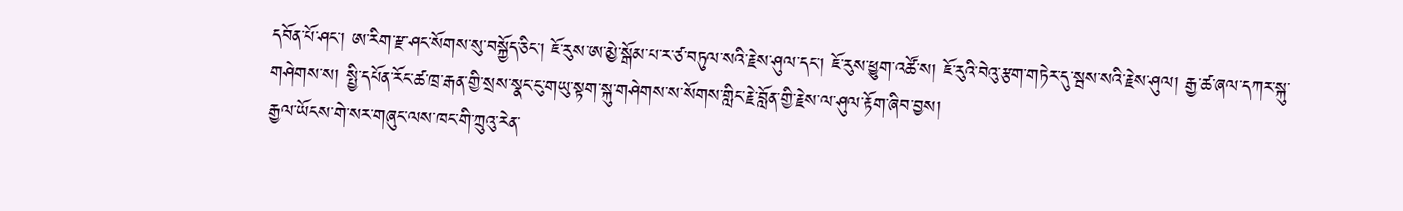དབོན་པོ་ཤང་། ཨ་རིག་རྫ་ཤང་སོགས་སུ་བསྐྱོད་ཅིང་། ཇོ་རུས་ཨ་མྱེ་སྒོམ་པ་ར་ཙ་བཏུལ་སའི་རྗེས་ཤུལ་དང་། ཇོ་རུས་ཕྱུག་འཚོ་ས། ཇོ་རུའི་བེའུ་རྩག་གཏེར་དུ་སྦས་སའི་རྗེས་ཤུལ། རྒྱ་ཚ་ཞལ་དཀར་སྐུ་གཤེགས་ས། སྤྱི་དཔོན་རོང་ཚ་ཁྲ་རྒན་གྱི་སྲས་སྣང་ངུ་གཡུ་སྟག་སྐུ་གཤེགས་ས་སོགས་གླིང་རྗེ་བློན་གྱི་རྗེས་ལ་ཤུལ་རྟོག་ཞིབ་བྱས།
རྒྱལ་ཡོངས་གེ་སར་གཞུང་ལས་ཁང་གི་ཀྲུའུ་རེན་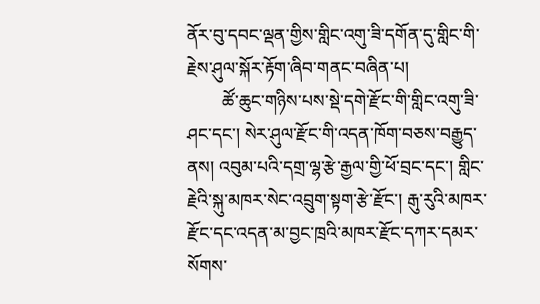ནོར་བུ་དབང་ལྡན་གྱིས་གླིང་འགུ་ཟི་དགོན་དུ་གླིང་གི་རྗེས་ཤུལ་སྐོར་རྟོག་ཞིབ་གནང་བཞིན་པ།
        ཚོ་ཆུང་གཉིས་པས་སྡེ་དགེ་རྫོང་གི་གླིང་འགུ་ཟི་ཤང་དང་། སེར་ཤུལ་རྫོང་གི་འདན་ཁོག་བཅས་བརྒྱུད་ནས། འབུམ་པའི་དགྲ་ལྷ་རྩེ་རྒྱལ་གྱི་ཕོ་བྲང་དང་། གླིང་རྗེའི་སྐུ་མཁར་སེང་འབྲུག་སྟག་རྩེ་རྫོང་། རྒུ་རུའི་མཁར་རྫོང་དང་འདན་མ་བྱང་ཁྲའི་མཁར་རྫོང་དཀར་དམར་སོགས་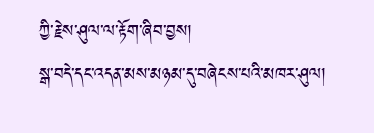ཀྱི་རྗེས་ཤུལ་ལ་རྟོག་ཞིབ་བྱས།
སྒ་བདེ་དང་འདན་མས་མཉམ་དུ་བཞེངས་པའི་མཁར་ཤུལ།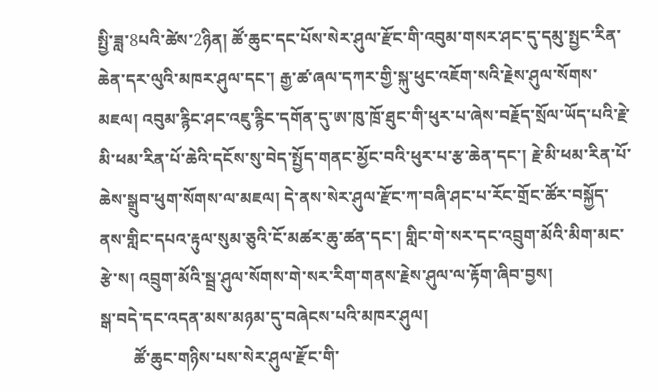སྤྱི་ཟླ་8པའི་ཚེས་2ཉིན། ཚོ་ཆུང་དང་པོས་སེར་ཤུལ་རྫོང་གི་འབུམ་གསར་ཤང་དུ་དམུ་སྤྱང་རིན་ཆེན་དར་ལུའི་མཁར་ཤུལ་དང་། རྒྱ་ཚ་ཞལ་དཀར་གྱི་སྐུ་ཕུང་འཇོག་སའི་རྗེས་ཤུལ་སོགས་མཇལ། འབུམ་རྙིང་ཤང་འཇུ་རྙིང་དགོན་དུ་ཨ་ཁུ་ཁྲོ་ཐུང་གི་ཕུར་པ་ཞེས་བརྗོད་སྲོལ་ཡོད་པའི་རྗེ་མི་ཕམ་རིན་པོ་ཆེའི་དངོས་སུ་བེད་སྤྱོད་གནང་མྱོང་བའི་ཕུར་པ་རྩ་ཆེན་དང་། རྗེ་མི་ཕམ་རིན་པོ་ཆེས་སྒྲུབ་ཕུག་སོགས་ལ་མཇལ། དེ་ནས་སེར་ཤུལ་རྫོང་ཀ་བཞི་ཤང་པ་རོང་གྲོང་ཚོར་བསྐྱོད་ནས་གླིང་དཔའ་རྟུལ་སུམ་ཅུའི་ངོ་མཚར་ཆུ་ཚན་དང་། གླིང་གེ་སར་དང་འབྲུག་མོའི་མིག་མང་རྩེ་ས། འབྲུག་མོའི་སྦྲ་ཤུལ་སོགས་གེ་སར་རིག་གནས་རྗེས་ཤུལ་ལ་རྟོག་ཞིབ་བྱས།
སྒ་བདེ་དང་འདན་མས་མཉམ་དུ་བཞེངས་པའི་མཁར་ཤུལ།
        ཚོ་ཆུང་གཉིས་པས་སེར་ཤུལ་རྫོང་གི་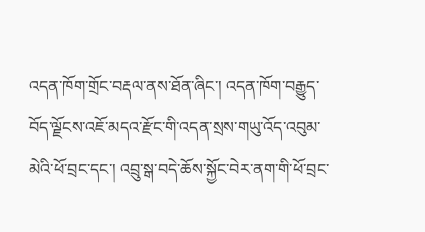འདན་ཁོག་གྲོང་བརྡལ་ནས་ཐོན་ཞིང་། འདན་ཁོག་བརྒྱུད་བོད་ལྗོངས་འཇོ་མདའ་རྫོང་གི་འདན་སྲས་གཡུ་འོད་འབུམ་མེའི་ཕོ་བྲང་དང་། འབྲུ་སྒ་བདེ་ཆོས་སྐྱོང་བེར་ནག་གི་ཕོ་བྲང་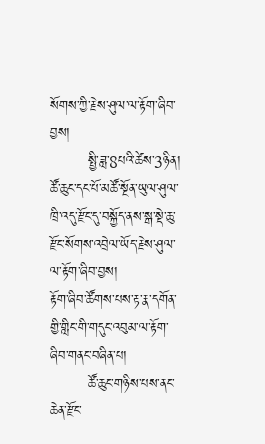སོགས་ཀྱི་རྗེས་ཤུལ་ལ་རྟོག་ཞིབ་བྱས།
        སྤྱི་ཟླ་8པའི་ཚེས་3ཉིན། ཚོ་ཆུང་དང་པོ་མཚོ་སྔོན་ཡུལ་ཤུལ་ཁྲི་འདུ་རྫོང་དུ་བསྐྱོད་ནས་སྒ་སྡེ་ཆུ་རྫོང་སོགས་འབྲེལ་ཡོད་རྗེས་ཤུལ་ལ་རྟོག་ཞིབ་བྱས།
རྟོག་ཞིབ་ཚོགས་པས་རྟ་རྣ་དགོན་གྱི་གླིང་གི་གདུང་འབུམ་ལ་རྟོག་ཞིབ་གནང་བཞིན་པ།
        ཚོ་ཆུང་གཉིས་པས་ནང་ཆེན་རྫོང་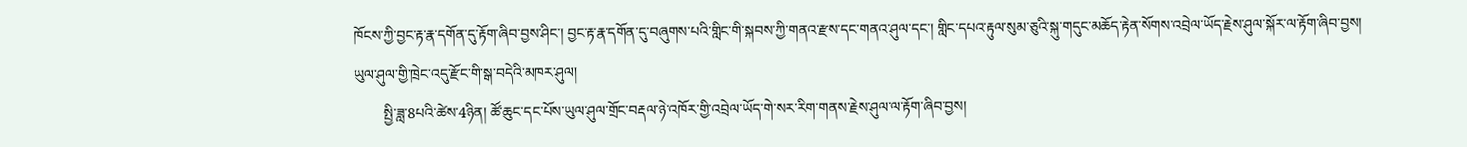ཁོངས་ཀྱི་བྱང་རྟ་རྣ་དགོན་དུ་རྟོག་ཞིབ་བྱས་ཤིང་། བྱང་རྟ་རྣ་དགོན་དུ་བཞུགས་པའི་གླིང་གི་སྐབས་ཀྱི་གནའ་རྫས་དང་གནའ་ཤུལ་དང་། གླིང་དཔའ་རྟུལ་སུམ་ཅུའི་སྐུ་གདུང་མཆོད་རྟེན་སོགས་འབྲེལ་ཡོད་རྗེས་ཤུལ་སྐོར་ལ་རྟོག་ཞིབ་བྱས།
ཡུལ་ཤུལ་གྱི་ཁྲེང་འདུ་རྫོང་གི་སྒ་བདེའི་མཁར་ཤུལ།
        སྤྱི་ཟླ་8པའི་ཚེས་4ཉིན། ཚོ་ཆུང་དང་པོས་ཡུལ་ཤུལ་གྲོང་བརྡལ་ཉེ་འཁོར་གྱི་འབྲེལ་ཡོད་གེ་སར་རིག་གནས་རྗེས་ཤུལ་ལ་རྟོག་ཞིབ་བྱས།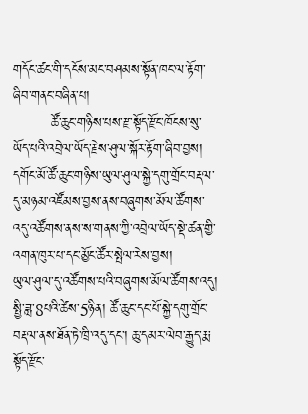གདོང་ཚང་གི་དངོས་མང་བཤམས་སྟོན་ཁང་ལ་རྟོག་ཞིབ་གནང་བཞིན་པ།
        ཚོ་ཆུང་གཉིས་པས་རྫ་སྟོད་རྫོང་ཁོངས་སུ་ཡོད་པའི་འབྲེལ་ཡོད་རྗེས་ཤུལ་སྐོར་རྟོག་ཞིབ་བྱས། དགོང་མོ་ཚོ་ཆུང་གཉིས་ཡུལ་ཤུལ་སྐྱེ་དགུ་གྲོང་བརྡལ་དུ་མཉམ་འཛོམས་བྱས་ནས་བཞུགས་མོལ་ཚོགས་འདུ་འཚོགས་ནས་ས་གནས་ཀྱི་འབྲེལ་ཡོད་སྡེ་ཚན་གྱི་འགན་ཁུར་པ་དང་མྱོང་ཚོར་སྤེལ་རེས་བྱས།
ཡུལ་ཤུལ་དུ་འཚོགས་པའི་བཞུགས་མོལ་ཚོགས་འདུ།
སྤྱི་ཟླ་8པའི་ཚེས་5ཉིན། ཚོ་ཆུང་དང་པོ་སྐྱེ་དགུ་གྲོང་བརྡལ་ནས་ཐོན་ཏེ་ཁྲི་འདུ་དང་། ཆུ་དམར་ལེབ་རྒྱུད་རྨ་སྟོད་རྫོང་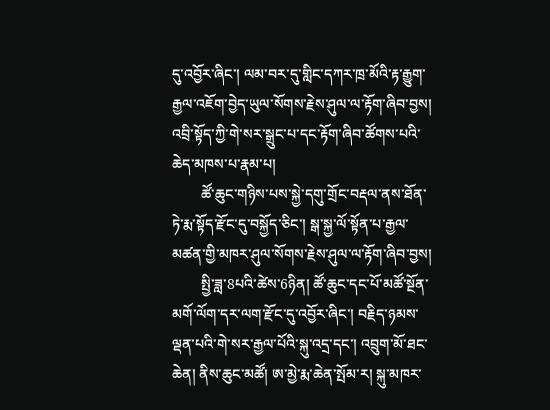དུ་འབྱོར་ཞིང་། ལམ་བར་དུ་གླིང་དཀར་ཁྲ་མོའི་རྟ་རྒྱུག་རྒྱལ་འཇོག་བྱེད་ཡུལ་སོགས་རྗེས་ཤུལ་ལ་རྟོག་ཞིབ་བྱས།
འབྲི་སྟོད་ཀྱི་གེ་སར་སྒྲུང་པ་དང་རྟོག་ཞིབ་ཚོགས་པའི་ཆེད་མཁས་པ་རྣམ་པ།
        ཚོ་ཆུང་གཉིས་པས་སྐྱེ་དགུ་གྲོང་བརྡལ་ནས་ཐོན་ཏེ་རྨ་སྟོད་རྫོང་དུ་བསྐྱོད་ཅིང་། སྒ་སྐྱ་ལོ་སྟོན་པ་རྒྱལ་མཚན་གྱི་མཁར་ཤུལ་སོགས་རྗེས་ཤུལ་ལ་རྟོག་ཞིབ་བྱས།
        སྤྱི་ཟླ་8པའི་ཚེས་6ཉིན། ཚོ་ཆུང་དང་པོ་མཚོ་སྔོན་མགོ་ལོག་དར་ལག་རྫོང་དུ་འབྱོར་ཞིང་། བརྗིད་ཉམས་ལྡན་པའི་གེ་སར་རྒྱལ་པོའི་སྐུ་འདྲ་དང་། འབྲུག་མོ་ཐང་ཆེན། ནིས་ཆུང་མཚོ། ཨ་མྱེ་རྨ་ཆེན་སྤོམ་ར། སྐུ་མཁར་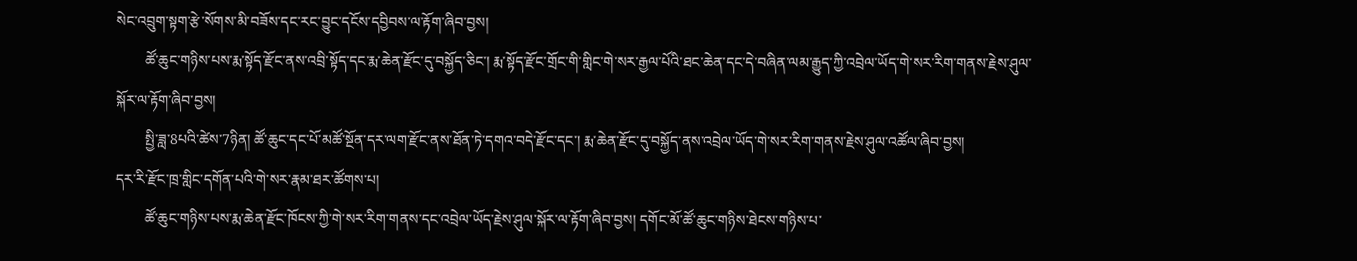སེང་འབྲུག་སྟག་རྩེ་སོགས་མི་བཟོས་དང་རང་བྱུང་དངོས་དབྱིབས་ལ་རྟོག་ཞིབ་བྱས།
        ཚོ་ཆུང་གཉིས་པས་རྨ་སྟོད་རྫོང་ནས་འབྲི་སྟོད་དང་རྨ་ཆེན་རྫོང་དུ་བསྐྱོད་ཅིང་། རྨ་སྟོད་རྫོང་གྲོང་གི་གླིང་གེ་སར་རྒྱལ་པོའི་ཐང་ཆེན་དང་དེ་བཞིན་ལམ་རྒྱུད་ཀྱི་འབྲེལ་ཡོད་གེ་སར་རིག་གནས་རྗེས་ཤུལ་སྐོར་ལ་རྟོག་ཞིབ་བྱས།
        སྤྱི་ཟླ་8པའི་ཚེས་7ཉིན། ཚོ་ཆུང་དང་པོ་མཚོ་སྔོན་དར་ལག་རྫོང་ནས་ཐོན་ཏེ་དགའ་བདེ་རྫོང་དང་། རྨ་ཆེན་རྫོང་དུ་བསྐྱོད་ནས་འབྲེལ་ཡོད་གེ་སར་རིག་གནས་རྗེས་ཤུལ་འཚོལ་ཞིབ་བྱས།
དར་རི་རྫོང་ཁྲ་གླིང་དགོན་པའི་གེ་སར་རྣམ་ཐར་ཚོགས་པ།
        ཚོ་ཆུང་གཉིས་པས་རྨ་ཆེན་རྫོང་ཁོངས་ཀྱི་གེ་སར་རིག་གནས་དང་འབྲེལ་ཡོད་རྗེས་ཤུལ་སྐོར་ལ་རྟོག་ཞིབ་བྱས། དགོང་མོ་ཚོ་ཆུང་གཉིས་ཐེངས་གཉིས་པ་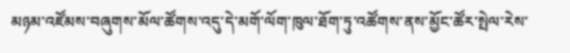མཉམ་འཛོམས་བཞུགས་མོལ་ཚོགས་འདུ་དེ་མགོ་ལོག་ཁུལ་ཐོག་ཏུ་འཚོགས་ནས་མྱོང་ཚོར་སྤེལ་རེས་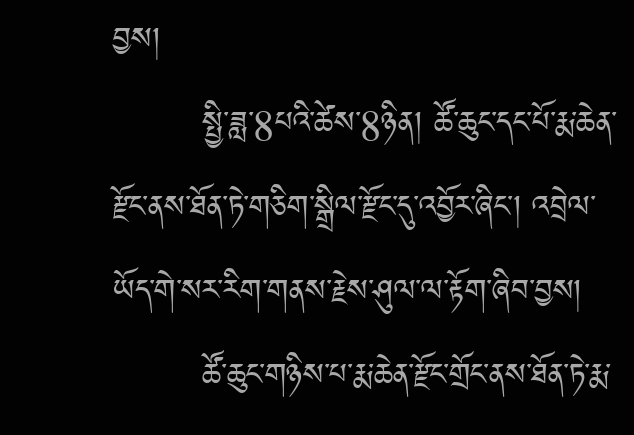བྱས།
        སྤྱི་ཟླ་8པའི་ཚེས་8ཉིན། ཚོ་ཆུང་དང་པོ་རྨ་ཆེན་རྫོང་ནས་ཐོན་ཏེ་གཅིག་སྒྲིལ་རྫོང་དུ་འབྱོར་ཞིང་། འབྲེལ་ཡོད་གེ་སར་རིག་གནས་རྗེས་ཤུལ་ལ་རྟོག་ཞིབ་བྱས།
        ཚོ་ཆུང་གཉིས་པ་རྨ་ཆེན་རྫོང་གྲོང་ནས་ཐོན་ཏེ་རྨ་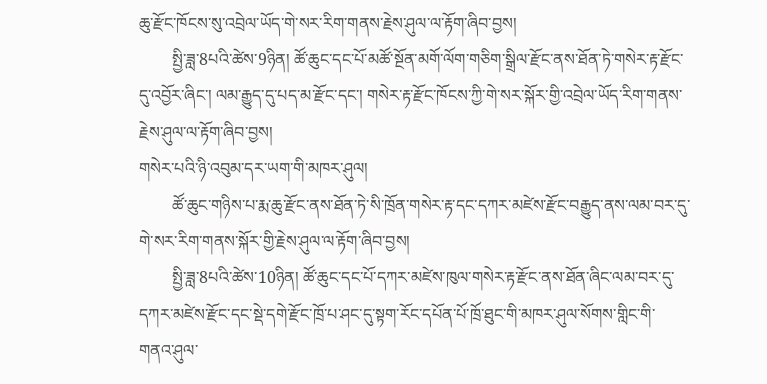ཆུ་རྫོང་ཁོངས་སུ་འབྲེལ་ཡོད་གེ་སར་རིག་གནས་རྗེས་ཤུལ་ལ་རྟོག་ཞིབ་བྱས།
        སྤྱི་ཟླ་8པའི་ཚེས་9ཉིན། ཚོ་ཆུང་དང་པོ་མཚོ་སྔོན་མགོ་ལོག་གཅིག་སྒྲིལ་རྫོང་ནས་ཐོན་ཏེ་གསེར་རྟ་རྫོང་དུ་འབྱོར་ཞིང་། ལམ་རྒྱུད་དུ་པད་མ་རྫོང་དང་། གསེར་རྟ་རྫོང་ཁོངས་ཀྱི་གེ་སར་སྐོར་གྱི་འབྲེལ་ཡོད་རིག་གནས་རྗེས་ཤུལ་ལ་རྟོག་ཞིབ་བྱས།
གསེར་པའི་ཉི་འབུམ་དར་ཡག་གི་མཁར་ཤུལ།
        ཚོ་ཆུང་གཉིས་པ་རྨ་ཆུ་རྫོང་ནས་ཐོན་ཏེ་སི་ཁྲོན་གསེར་རྟ་དང་དཀར་མཛེས་རྫོང་བརྒྱུད་ནས་ལམ་བར་དུ་གེ་སར་རིག་གནས་སྐོར་གྱི་རྗེས་ཤུལ་ལ་རྟོག་ཞིབ་བྱས།
        སྤྱི་ཟླ་8པའི་ཚེས་10ཉིན། ཚོ་ཆུང་དང་པོ་དཀར་མཛེས་ཁུལ་གསེར་རྟ་རྫོང་ནས་ཐོན་ཞིང་ལམ་བར་དུ་དཀར་མཛེས་རྫོང་དང་སྡེ་དགེ་རྫོང་ཁྲོ་པ་ཤང་དུ་སྟག་རོང་དཔོན་པོ་ཁྲོ་ཐུང་གི་མཁར་ཤུལ་སོགས་གླིང་གི་གནའ་ཤུལ་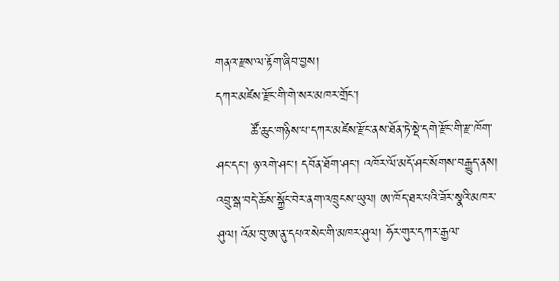གནའ་རྫས་ལ་རྟོག་ཞིབ་བྱས།
དཀར་མཛེས་རྫོང་གི་གེ་སར་མཁར་གྲོང་།
        ཚོ་ཆུང་གཉིས་པ་དཀར་མཛེས་རྫོང་ནས་ཐོན་ཏེ་སྡེ་དགེ་རྫོང་གི་རྫ་ཁོག་ཤང་དང་། ཉ་འགེ་ཤང་། དབོན་ཐོག་ཤང་། འཁོར་ལོ་མདོ་ཤང་སོགས་བརྒྱུད་ནས། འབྲུ་སྒ་བདེ་ཆོས་སྐྱོང་བེར་ནག་འཁྲུངས་ཡུལ། ཨ་ཁོད་ཐར་པའི་ཟོར་སྣའི་མཁར་ཤུལ། འོམ་བུ་ཨ་ནུ་དཔའ་སེང་གི་མཁར་ཤུལ། ཧོར་གུར་དཀར་རྒྱལ་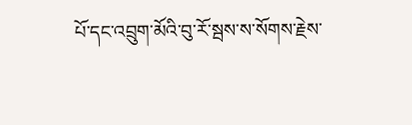པོ་དང་འབྲུག་མོའི་བུ་རོ་སྦས་ས་སོགས་རྗེས་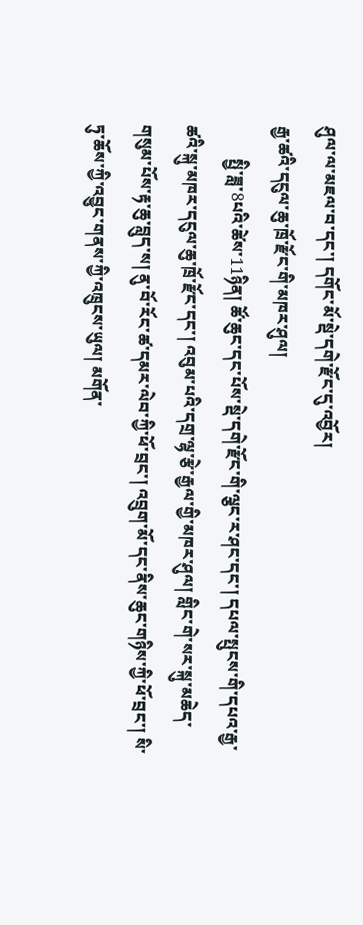ཤུལ་ལ་མཇལ་བ་དང་། དགོང་མོ་སྡེ་དགེ་རྫོང་དུ་འབྱོར།
རྒྱ་ཚའི་དངུལ་ཆུ་ཁྲོ་རྫོང་གི་མཁར་ཤུལ།
        སྤྱི་ཟླ་8པའི་ཚེས་11ཉིན། ཚོ་ཆུང་དང་པོས་སྡེ་དགེ་རྫོང་གི་ལྕང་ར་ཤང་དང་། དཔལ་སྤུངས་གི་དཔའ་རྒྱ་ཚའི་སྐུ་མཁར་དངུལ་ཆུ་ཁྲོ་རྫོང་དང་། འབུམ་པའི་དགྲ་ལྷ་རྩེ་རྒྱལ་གྱི་མཁར་ཤུལ། གླིང་གེ་སར་སྐུ་མཆེད་གསུམ་པོས་རྟ་ཆུ་བླུད་ས། ནུ་བོ་རོང་ཚ་དམར་ལེབ་ཀྱི་ཕོ་བྲང་། འབྲུག་མོ་དང་ནིས་ཆུང་གཉིས་ཀྱི་ཕོ་བྲང་། སི་ཏུ་ཆོས་ཀྱི་འབྱུང་གནས་ཀྱི་འཁྲུངས་ཡུལ། མགོན་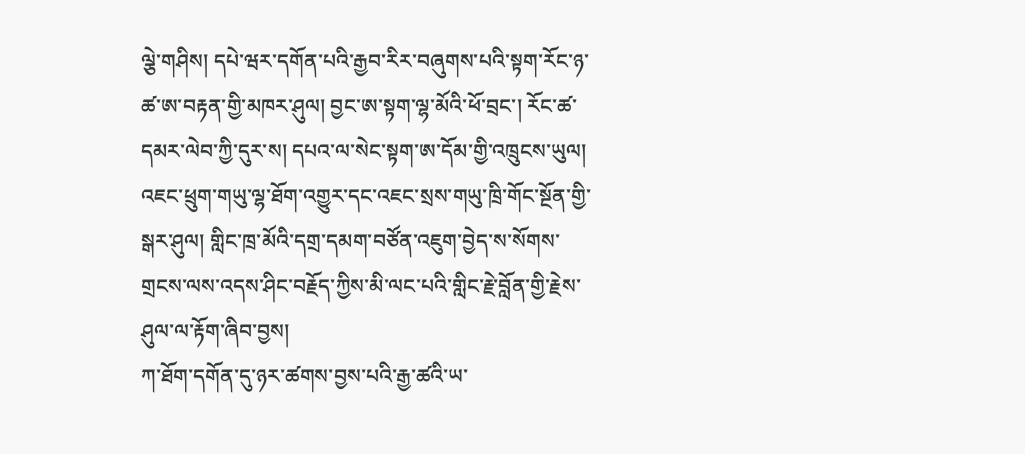ལྕེ་གཤིས། དཔེ་ཝར་དགོན་པའི་རྒྱབ་རིར་བཞུགས་པའི་སྟག་རོང་ཉ་ཚ་ཨ་བརྟན་གྱི་མཁར་ཤུལ། བྱང་ཨ་སྟག་ལྷ་མོའི་ཕོ་བྲང་། རོང་ཚ་དམར་ལེབ་ཀྱི་དུར་ས། དཔའ་ལ་སེང་སྟག་ཨ་དོམ་གྱི་འཁྲུངས་ཡུལ། འཇང་ཕྲུག་གཡུ་ལྷ་ཐོག་འགྱུར་དང་འཇང་སྲས་གཡུ་ཁྲི་གོང་སྔོན་གྱི་སྒར་ཤུལ། གླིང་ཁྲ་མོའི་དགྲ་དམག་བཙོན་འཇུག་བྱེད་ས་སོགས་གྲངས་ལས་འདས་ཤིང་བརྗོད་ཀྱིས་མི་ལང་པའི་གླིང་རྗེ་བློན་གྱི་རྗེས་ཤུལ་ལ་རྟོག་ཞིབ་བྱས།
ཀ་ཐོག་དགོན་དུ་ཉར་ཚགས་བྱས་པའི་རྒྱ་ཚའི་ཡ་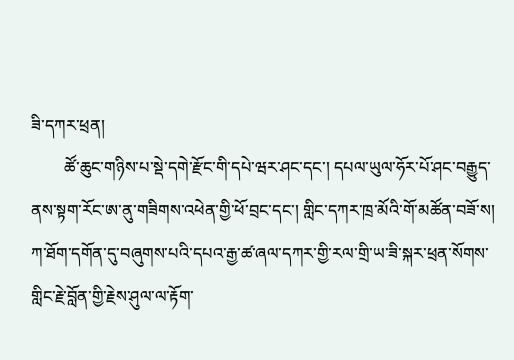ཟི་དཀར་ཕྲན།
        ཚོ་ཆུང་གཉིས་པ་སྡེ་དགེ་རྫོང་གི་དཔེ་ཝར་ཤང་དང་། དཔལ་ཡུལ་ཧོར་པོ་ཤང་བརྒྱུད་ནས་སྟག་རོང་ཨ་ནུ་གཟིགས་འཕེན་གྱི་ཕོ་བྲང་དང་། གླིང་དཀར་ཁྲ་མོའི་གོ་མཚོན་བཟོ་ས། ཀ་ཐོག་དགོན་དུ་བཞུགས་པའི་དཔའ་རྒྱ་ཚ་ཞལ་དཀར་གྱི་རལ་གྲི་ཡ་ཟི་སྐར་ཕྲན་སོགས་གླིང་རྗེ་བློན་གྱི་རྗེས་ཤུལ་ལ་རྟོག་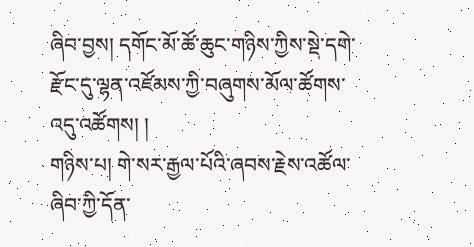ཞིབ་བྱས། དགོང་མོ་ཚོ་ཆུང་གཉིས་ཀྱིས་སྡེ་དགེ་རྫོང་དུ་ལྷན་འཛོམས་ཀྱི་བཞུགས་མོལ་ཚོགས་འདུ་འཚོགས། །
གཉིས་པ། གེ་སར་རྒྱལ་པོའི་ཞབས་རྗེས་འཚོལ་ཞིབ་ཀྱི་དོན་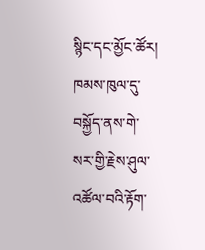སྙིང་དང་མྱོང་ཚོར།
ཁམས་ཁུལ་དུ་བསྐྱོད་ནས་གེ་སར་གྱི་རྗེས་ཤུལ་འཚོལ་བའི་རྟོག་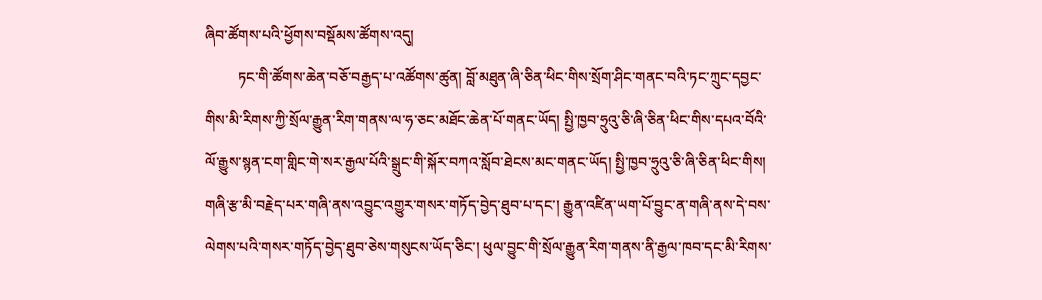ཞིབ་ཚོགས་པའི་ཕྱོགས་བསྡོམས་ཚོགས་འདུ།
         ཏང་གི་ཚོགས་ཆེན་བཅོ་བརྒྱད་པ་འཚོགས་ཚུན། བློ་མཐུན་ཞི་ཅིན་ཕིང་གིས་སྲོག་ཤིང་གནང་བའི་ཏང་ཀྲུང་དབྱང་གིས་མི་རིགས་ཀྱི་སྲོལ་རྒྱུན་རིག་གནས་ལ་ཧ་ཅང་མཐོང་ཆེན་པོ་གནང་ཡོད། སྤྱི་ཁྱབ་ཧྲུའུ་ཅི་ཞི་ཅིན་ཕིང་གིས་དཔའ་བོའི་ལོ་རྒྱུས་སྙན་ངག་གླིང་གེ་སར་རྒྱལ་པོའི་སྒྲུང་གི་སྐོར་བཀའ་སློབ་ཐེངས་མང་གནང་ཡོད། སྤྱི་ཁྱབ་ཧྲུའུ་ཅི་ཞི་ཅིན་ཕིང་གིས། གཞི་རྩ་མི་བརྗེད་པར་གཞི་ནས་འབྱུང་འགྱུར་གསར་གཏོད་བྱེད་ཐུབ་པ་དང་། རྒྱུན་འཛིན་ཡག་པོ་བྱུང་ན་གཞི་ནས་དེ་བས་ལེགས་པའི་གསར་གཏོད་བྱེད་ཐུབ་ཅེས་གསུངས་ཡོད་ཅིང་། ཕུལ་བྱུང་གི་སྲོལ་རྒྱུན་རིག་གནས་ནི་རྒྱལ་ཁབ་དང་མི་རིགས་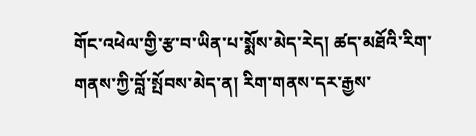གོང་འཕེལ་གྱི་རྩ་བ་ཡིན་པ་སྨོས་མེད་རེད། ཚད་མཐོའི་རིག་གནས་ཀྱི་བློ་སྤོབས་མེད་ན། རིག་གནས་དར་རྒྱས་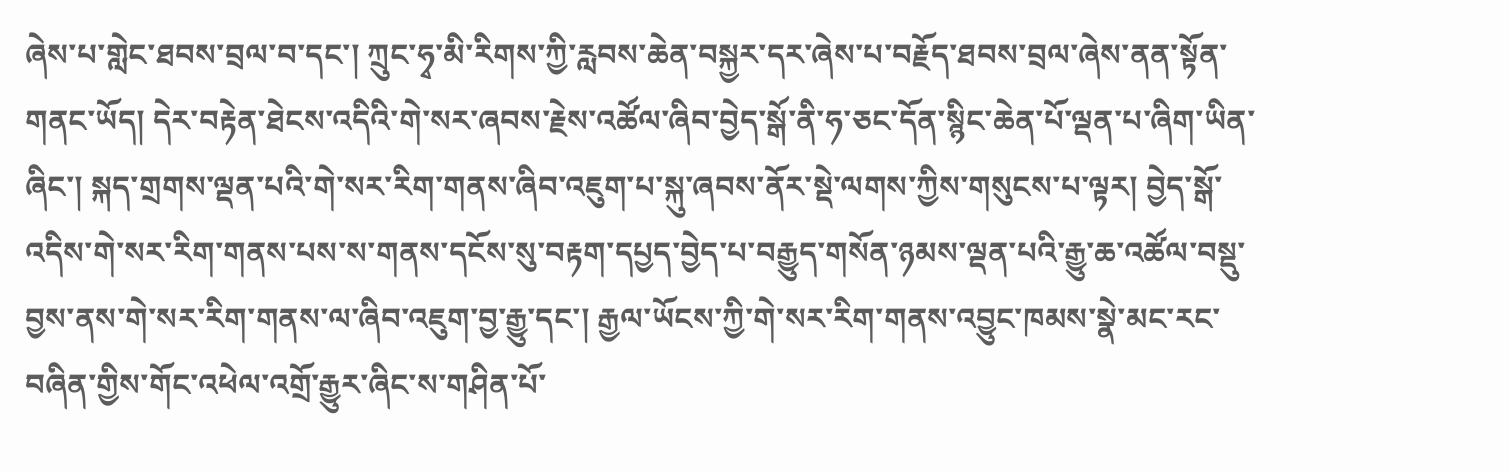ཞེས་པ་གླེང་ཐབས་བྲལ་བ་དང་། ཀྲུང་ཧྭ་མི་རིགས་ཀྱི་རླབས་ཆེན་བསྐྱར་དར་ཞེས་པ་བརྗོད་ཐབས་བྲལ་ཞེས་ནན་སྟོན་གནང་ཡོད། དེར་བརྟེན་ཐེངས་འདིའི་གེ་སར་ཞབས་རྗེས་འཚོལ་ཞིབ་བྱེད་སྒོ་ནི་ཧ་ཅང་དོན་སྙིང་ཆེན་པོ་ལྡན་པ་ཞིག་ཡིན་ཞིང་། སྐད་གྲགས་ལྡན་པའི་གེ་སར་རིག་གནས་ཞིབ་འཇུག་པ་སྐུ་ཞབས་ནོར་སྡེ་ལགས་ཀྱིས་གསུངས་པ་ལྟར། བྱེད་སྒོ་འདིས་གེ་སར་རིག་གནས་པས་ས་གནས་དངོས་སུ་བརྟག་དཔྱད་བྱེད་པ་བརྒྱུད་གསོན་ཉམས་ལྡན་པའི་རྒྱུ་ཆ་འཚོལ་བསྡུ་བྱས་ནས་གེ་སར་རིག་གནས་ལ་ཞིབ་འཇུག་བྱ་རྒྱུ་དང་། རྒྱལ་ཡོངས་ཀྱི་གེ་སར་རིག་གནས་འབྱུང་ཁམས་སྣེ་མང་རང་བཞིན་གྱིས་གོང་འཕེལ་འགྲོ་རྒྱུར་ཞིང་ས་གཤིན་པོ་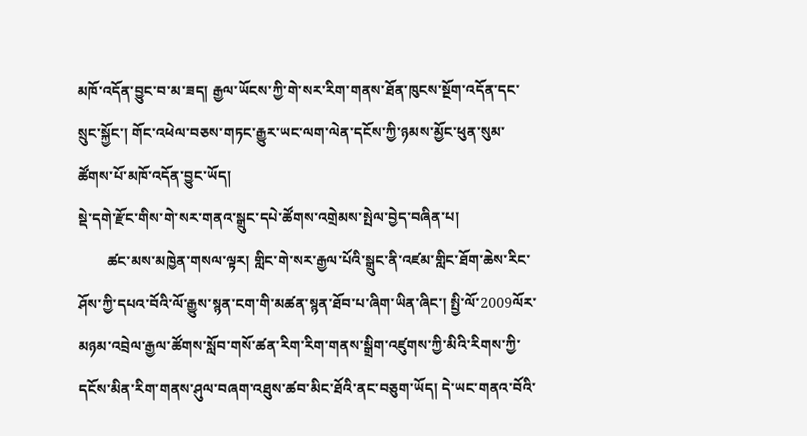མཁོ་འདོན་བྱུང་བ་མ་ཟད། རྒྱལ་ཡོངས་ཀྱི་གེ་སར་རིག་གནས་ཐོན་ཁུངས་སྔོག་འདོན་དང་སྲུང་སྐྱོང་། གོང་འཕེལ་བཅས་གཏང་རྒྱུར་ཡང་ལག་ལེན་དངོས་ཀྱི་ཉམས་མྱོང་ཕུན་སུམ་ཚོགས་པོ་མཁོ་འདོན་བྱུང་ཡོད།
སྡེ་དགེ་རྫོང་གིས་གེ་སར་གནའ་སྒྲུང་དཔེ་ཚོགས་འགྲེམས་སྤེལ་བྱེད་བཞིན་པ།
        ཚང་མས་མཁྱེན་གསལ་ལྟར། གླིང་གེ་སར་རྒྱལ་པོའི་སྒྲུང་ནི་འཛམ་གླིང་ཐོག་ཆེས་རིང་ཤོས་ཀྱི་དཔའ་བོའི་ལོ་རྒྱུས་སྙན་ངག་གི་མཚན་སྙན་ཐོབ་པ་ཞིག་ཡིན་ཞིང་། སྤྱི་ལོ་2009ལོར་མཉམ་འབྲེལ་རྒྱལ་ཚོགས་སློབ་གསོ་ཚན་རིག་རིག་གནས་སྒྲིག་འཛུགས་ཀྱི་མིའི་རིགས་ཀྱི་དངོས་མིན་རིག་གནས་ཤུལ་བཞག་འཐུས་ཚབ་མིང་ཐོའི་ནང་བཅུག་ཡོད། དེ་ཡང་གནའ་བོའི་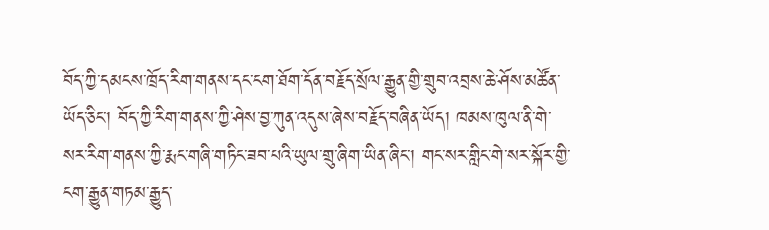བོད་ཀྱི་དམངས་ཁྲོད་རིག་གནས་དང་ངག་ཐོག་དོན་བརྗོད་སྲོལ་རྒྱུན་གྱི་གྲུབ་འབྲས་ཆེ་ཤོས་མཚོན་ཡོད་ཅིང་། བོད་ཀྱི་རིག་གནས་ཀྱི་ཤེས་བྱ་ཀུན་འདུས་ཞེས་བརྗོད་བཞིན་ཡོད། ཁམས་ཁུལ་ནི་གེ་སར་རིག་གནས་ཀྱི་རྨང་གཞི་གཏིང་ཟབ་པའི་ཡུལ་གྲུ་ཞིག་ཡིན་ཞིང་། གང་སར་གླིང་གེ་སར་སྐོར་གྱི་ངག་རྒྱུན་གཏམ་རྒྱུད་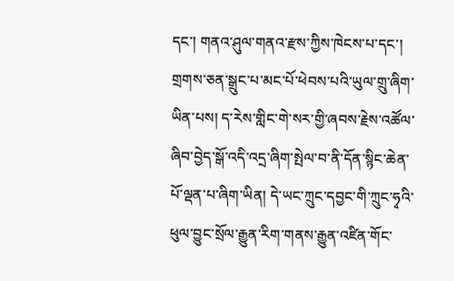དང་། གནའ་ཤུལ་གནའ་རྫས་ཀྱིས་ཁེངས་པ་དང་། གྲགས་ཅན་སྒྲུང་པ་མང་པོ་ཕེབས་པའི་ཡུལ་གྲུ་ཞིག་ཡིན་པས། ད་རེས་གླིང་གེ་སར་གྱི་ཞབས་རྗེས་འཚོལ་ཞིབ་བྱེད་སྒོ་འདི་འདྲ་ཞིག་སྤེལ་བ་ནི་དོན་སྙིང་ཆེན་པོ་ལྡན་པ་ཞིག་ཡིན། དེ་ཡང་ཀྲུང་དབྱང་གི་ཀྲུང་ཧྭའི་ཕུལ་བྱུང་སྲོལ་རྒྱུན་རིག་གནས་རྒྱུན་འཛིན་གོང་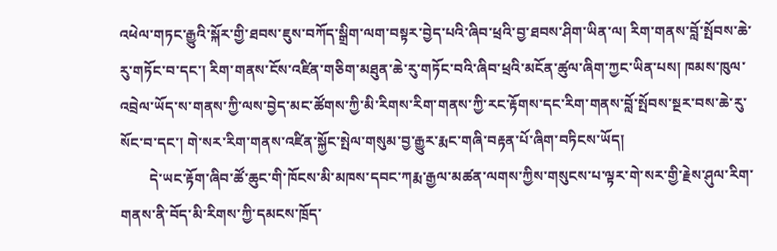འཕེལ་གཏང་རྒྱུའི་སྐོར་གྱི་ཐབས་ཇུས་བཀོད་སྒྲིག་ལག་བསྟར་བྱེད་པའི་ཞིབ་ཕྲའི་བྱ་ཐབས་ཤིག་ཡིན་ལ། རིག་གནས་བློ་སྤོབས་ཆེ་རུ་གཏོང་བ་དང་། རིག་གནས་ངོས་འཛིན་གཅིག་མཐུན་ཆེ་རུ་གཏོང་བའི་ཞིབ་ཕྲའི་མངོན་ཚུལ་ཞིག་ཀྱང་ཡིན་པས། ཁམས་ཁུལ་འབྲེལ་ཡོད་ས་གནས་ཀྱི་ལས་བྱེད་མང་ཚོགས་ཀྱི་མི་རིགས་རིག་གནས་ཀྱི་རང་རྟོགས་དང་རིག་གནས་བློ་སྤོབས་སྔར་བས་ཆེ་རུ་སོང་བ་དང་། གེ་སར་རིག་གནས་འཛིན་སྐྱོང་སྤེལ་གསུམ་བྱ་རྒྱུར་རྨང་གཞི་བརྟན་པོ་ཞིག་བཏིངས་ཡོད།
        དེ་ཡང་རྟོག་ཞིབ་ཚོ་ཆུང་གི་ཁོངས་མི་མཁས་དབང་ཀརྨ་རྒྱལ་མཚན་ལགས་ཀྱིས་གསུངས་པ་ལྟར་གེ་སར་གྱི་རྗེས་ཤུལ་རིག་གནས་ནི་བོད་མི་རིགས་ཀྱི་དམངས་ཁྲོད་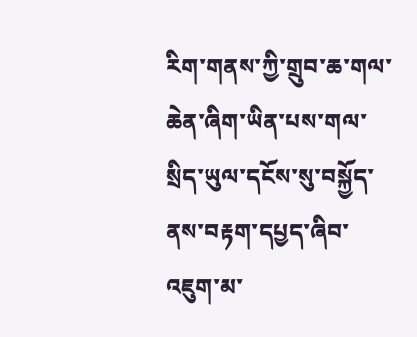རིག་གནས་ཀྱི་གྲུབ་ཆ་གལ་ཆེན་ཞིག་ཡིན་པས་གལ་སྲིད་ཡུལ་དངོས་སུ་བསྐྱོད་ནས་བརྟག་དཔྱད་ཞིབ་འཇུག་མ་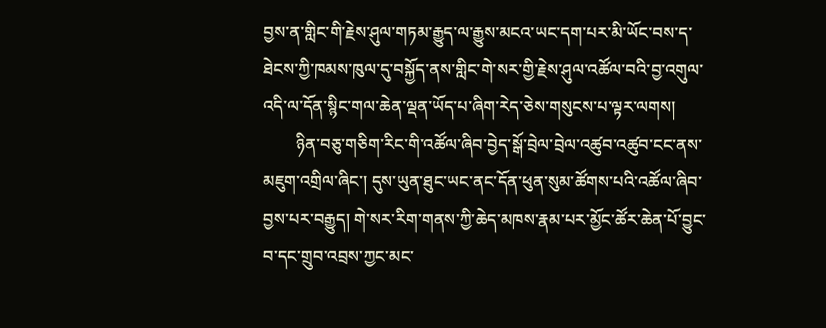བྱས་ན་གླིང་གི་རྗེས་ཤུལ་གཏམ་རྒྱུད་ལ་རྒྱུས་མངའ་ཡང་དག་པར་མི་ཡོང་བས་ད་ཐེངས་ཀྱི་ཁམས་ཁུལ་དུ་བསྐྱོད་ནས་གླིང་གེ་སར་གྱི་རྗེས་ཤུལ་འཚོལ་བའི་བྱ་འགུལ་འདི་ལ་དོན་སྙིང་གལ་ཆེན་ལྡན་ཡོད་པ་ཞིག་རེད་ཅེས་གསུངས་པ་ལྟར་ལགས།
        ཉིན་བཅུ་གཅིག་རིང་གི་འཚོལ་ཞིབ་བྱེད་སྒོ་བྲེལ་བྲེལ་འཚུབ་འཚུབ་ངང་ནས་མཇུག་འགྲིལ་ཞིང་། དུས་ཡུན་ཐུང་ཡང་ནང་དོན་ཕུན་སུམ་ཚོགས་པའི་འཚོལ་ཞིབ་བྱས་པར་བརྒྱུད། གེ་སར་རིག་གནས་ཀྱི་ཆེད་མཁས་རྣམ་པར་མྱོང་ཚོར་ཆེན་པོ་བྱུང་བ་དང་གྲུབ་འབྲས་ཀྱང་མང་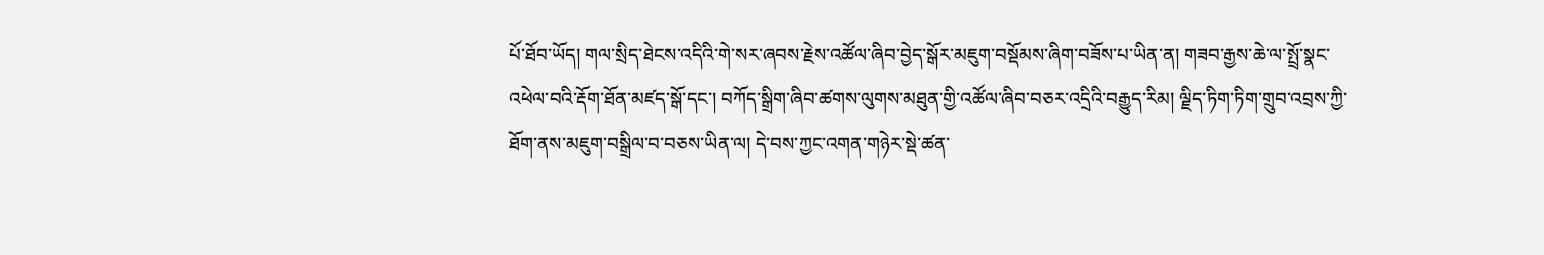པོ་ཐོབ་ཡོད། གལ་སྲིད་ཐེངས་འདིའི་གེ་སར་ཞབས་རྗེས་འཚོལ་ཞིབ་བྱེད་སྒོར་མཇུག་བསྡོམས་ཞིག་བཟོས་པ་ཡིན་ན། གཟབ་རྒྱས་ཆེ་ལ་སྤྲོ་སྣང་འཕེལ་བའི་རྡོག་ཐོན་མཛད་སྒོ་དང་། བཀོད་སྒྲིག་ཞིབ་ཚགས་ལུགས་མཐུན་གྱི་འཚོལ་ཞིབ་བཅར་འདྲིའི་བརྒྱུད་རིམ། ལྗིད་ཏིག་ཏིག་གྲུབ་འབྲས་ཀྱི་ཐོག་ནས་མཇུག་བསྒྲིལ་བ་བཅས་ཡིན་ལ། དེ་བས་ཀྱང་འགན་གཉེར་སྡེ་ཚན་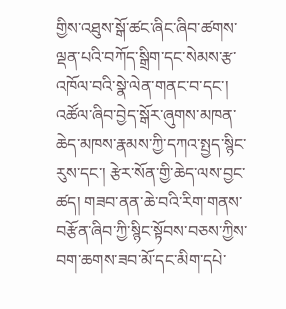གྱིས་འཐུས་སྒོ་ཚང་ཞིང་ཞིབ་ཚགས་ལྡན་པའི་བཀོད་སྒྲིག་དང་སེམས་རྩ་འཁོལ་བའི་སྣེ་ལེན་གནང་བ་དང་། འཚོལ་ཞིབ་བྱེད་སྒོར་ཞུགས་མཁན་ཆེད་མཁས་རྣམས་ཀྱི་དཀའ་སྤྱད་སྙིང་རུས་དང་། རྩེར་སོན་གྱི་ཆེད་ལས་བྱང་ཚད། གཟབ་ནན་ཆེ་བའི་རིག་གནས་བརྩོན་ཞིབ་ཀྱི་སྙིང་སྟོབས་བཅས་ཀྱིས་བག་ཆགས་ཟབ་མོ་དང་མིག་དཔེ་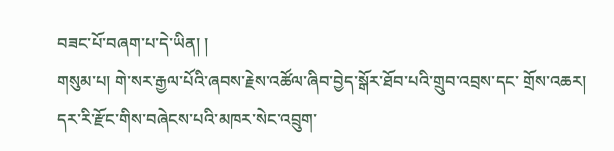བཟང་པོ་བཞག་པ་དེ་ཡིན། །
གསུམ་པ། གེ་སར་རྒྱལ་པོའི་ཞབས་རྗེས་འཚོལ་ཞིབ་བྱེད་སྒོར་ཐོབ་པའི་གྲུབ་འབྲས་དང་ གྲོས་འཆར།
དར་རི་རྫོང་གིས་བཞེངས་པའི་མཁར་སེང་འབྲུག་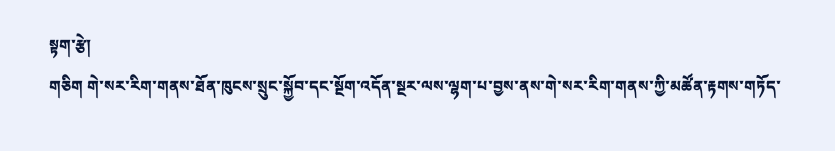སྟག་རྩེ།
གཅིག གེ་སར་རིག་གནས་ཐོན་ཁུངས་སྲུང་སྐྱོབ་དང་སྔོག་འདོན་སྔར་ལས་ལྷག་པ་བྱས་ནས་གེ་སར་རིག་གནས་ཀྱི་མཚོན་རྟགས་གཏོད་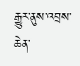རྒྱུར་ནུས་འབྲས་ཆེན་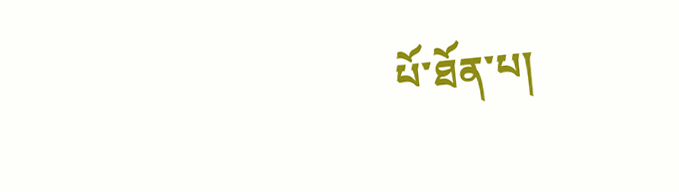པོ་ཐོན་པ།